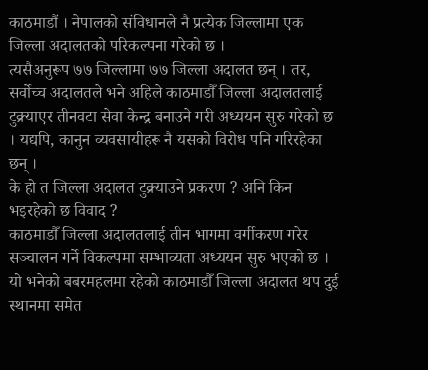काठमाडौं । नेपालको संविधानले नै प्रत्येक जिल्लामा एक जिल्ला अदालतको परिकल्पना गरेको छ ।
त्यसैअनुरूप ७७ जिल्लामा ७७ जिल्ला अदालत छन् । तर, सर्वोच्च अदालतले भने अहिले काठमाडौँ जिल्ला अदालतलाई टुक्र्याएर तीनवटा सेवा केन्द्र बनाउने गरी अध्ययन सुरु गरेको छ । यद्यपि, कानुन व्यवसायीहरू नै यसको विरोध पनि गरिरहेका छन् ।
के हो त जिल्ला अदालत टुक्र्याउने प्रकरण ? अनि किन भइरहेको छ विवाद ?
काठमाडौँ जिल्ला अदालतलाई तीन भागमा वर्गीकरण गरेर सञ्चालन गर्ने विकल्पमा सम्भाव्यता अध्ययन सुरु भएको छ । यो भनेको बबरमहलमा रहेको काठमाडौँ जिल्ला अदालत थप दुई स्थानमा समेत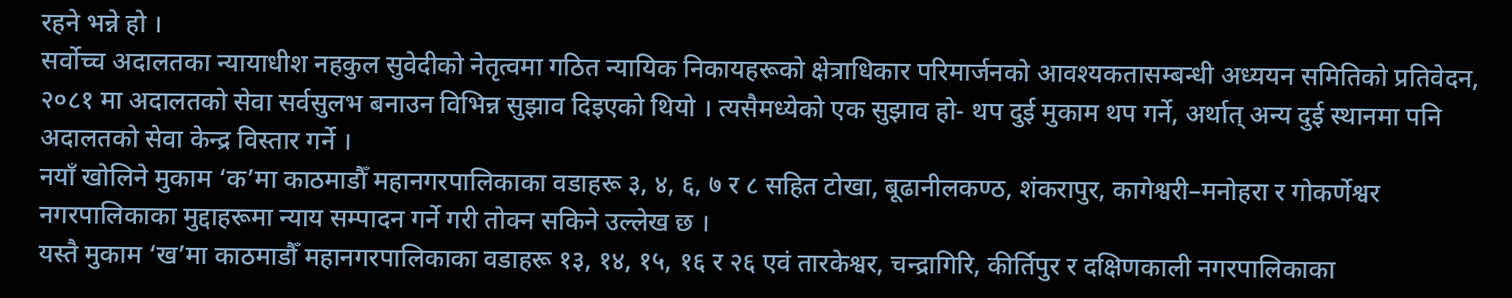रहने भन्ने हो ।
सर्वोच्च अदालतका न्यायाधीश नहकुल सुवेदीको नेतृत्वमा गठित न्यायिक निकायहरूको क्षेत्राधिकार परिमार्जनको आवश्यकतासम्बन्धी अध्ययन समितिको प्रतिवेदन, २०८१ मा अदालतको सेवा सर्वसुलभ बनाउन विभिन्न सुझाव दिइएको थियो । त्यसैमध्येको एक सुझाव हो- थप दुई मुकाम थप गर्ने, अर्थात् अन्य दुई स्थानमा पनि अदालतको सेवा केन्द्र विस्तार गर्ने ।
नयाँ खोलिने मुकाम ‘क’मा काठमाडौँ महानगरपालिकाका वडाहरू ३, ४, ६, ७ र ८ सहित टोखा, बूढानीलकण्ठ, शंकरापुर, कागेश्वरी–मनोहरा र गोकर्णेश्वर नगरपालिकाका मुद्दाहरूमा न्याय सम्पादन गर्ने गरी तोक्न सकिने उल्लेख छ ।
यस्तै मुकाम ‘ख’मा काठमाडौँ महानगरपालिकाका वडाहरू १३, १४, १५, १६ र २६ एवं तारकेश्वर, चन्द्रागिरि, कीर्तिपुर र दक्षिणकाली नगरपालिकाका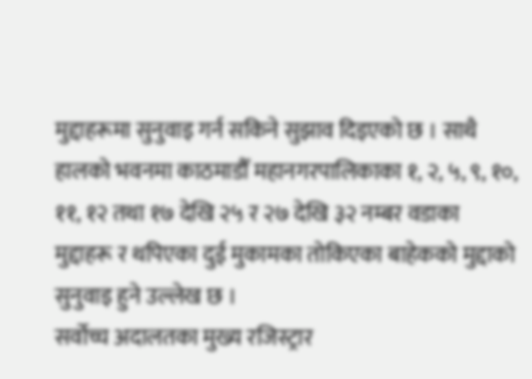मुद्दाहरूमा सुनुवाइ गर्न सकिने सुझाव दिइएको छ । साथै हालको भवनमा काठमाडौँ महानगरपालिकाका १, २, ५, ९, १०, ११, १२ तथा १७ देखि २५ र २७ देखि ३२ नम्बर वडाका मुद्दाहरू र थपिएका दुई मुकामका तोकिएका बाहेकको मुद्दाको सुनुवाइ हुने उल्लेख छ ।
सर्वोच्च अदालतका मुख्य रजिस्ट्रार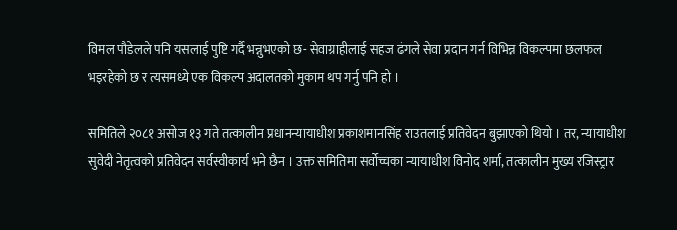विमल पौडेलले पनि यसलाई पुष्टि गर्दै भन्नुभएको छ- सेवाग्राहीलाई सहज ढंगले सेवा प्रदान गर्न विभिन्न विकल्पमा छलफल भइरहेको छ र त्यसमध्ये एक विकल्प अदालतको मुकाम थप गर्नु पनि हो ।

समितिले २०८१ असोज १३ गते तत्कालीन प्रधानन्यायाधीश प्रकाशमानसिंह राउतलाई प्रतिवेदन बुझाएको थियो । तर, न्यायाधीश सुवेदी नेतृत्वको प्रतिवेदन सर्वस्वीकार्य भने छैन । उक्त समितिमा सर्वोच्चका न्यायाधीश विनोद शर्मा, तत्कालीन मुख्य रजिस्ट्रार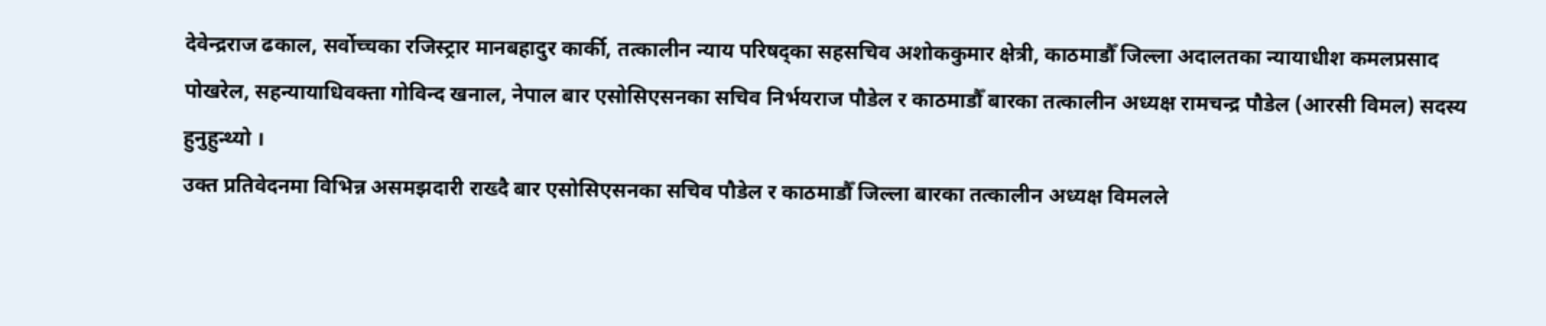देवेन्द्रराज ढकाल, सर्वोच्चका रजिस्ट्रार मानबहादुर कार्की, तत्कालीन न्याय परिषद्का सहसचिव अशोककुमार क्षेत्री, काठमाडौँ जिल्ला अदालतका न्यायाधीश कमलप्रसाद पोखरेल, सहन्यायाधिवक्ता गोविन्द खनाल, नेपाल बार एसोसिएसनका सचिव निर्भयराज पौडेल र काठमाडौँ बारका तत्कालीन अध्यक्ष रामचन्द्र पौडेल (आरसी विमल) सदस्य हुनुहुन्थ्यो ।
उक्त प्रतिवेदनमा विभिन्न असमझदारी राख्दै बार एसोसिएसनका सचिव पौडेल र काठमाडौँ जिल्ला बारका तत्कालीन अध्यक्ष विमलले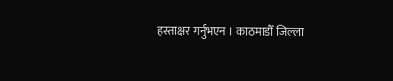हस्ताक्षर गर्नुभएन । काठमाडौँ जिल्ला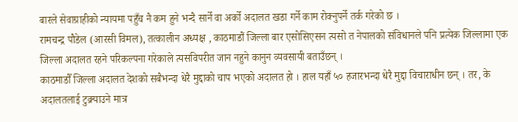बारले सेवाग्राहीको न्यायमा पहुँच नै कम हुने भन्दै सार्ने वा अर्को अदालत खडा गर्ने काम रोक्नुपर्ने तर्क गरेको छ ।
रामचन्द्र पौडेल (आरसी विमल), तत्कालीन अध्यक्ष , काठमाडौं जिल्ला बार एसोसिएसन त्यसो त नेपालको संविधानले पनि प्रत्येक जिल्लामा एक जिल्ला अदालत रहने परिकल्पना गरेकाले त्यसविपरीत जान नहुने कानुन व्यवसायी बताउँछन् ।
काठमाडौँ जिल्ला अदालत देशको सबैभन्दा धेरै मुद्दाको चाप भएको अदालत हो । हाल यहाँ ५० हजारभन्दा धेरै मुद्दा विचाराधीन छन् । तर, के अदालतलाई टुक्र्याउने मात्र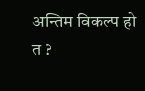अन्तिम विकल्प हो त ?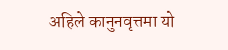अहिले कानुनवृत्तमा यो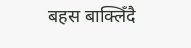बहस बाक्लिँदै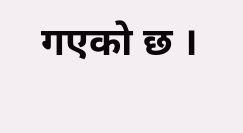गएको छ ।